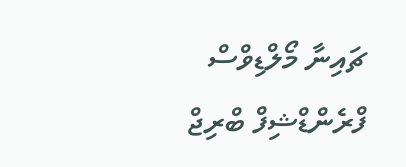ޗައިނާ މޯލްޑިވްސް ފްރެންޑްޝިފް ބްރިޖް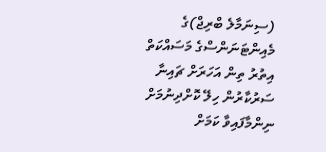(ސިނަމާލެ ބްރިޖް)ގެ މެއިންޓަނަންސްގެ މަސައްކަތް އިތުރު ތިން އަހަރަށް ޗައިނާ ސަރުކާރުން ހިލޭ ކޮށްދިނުމަށް ނިންމާފައިވާ ކަމަށް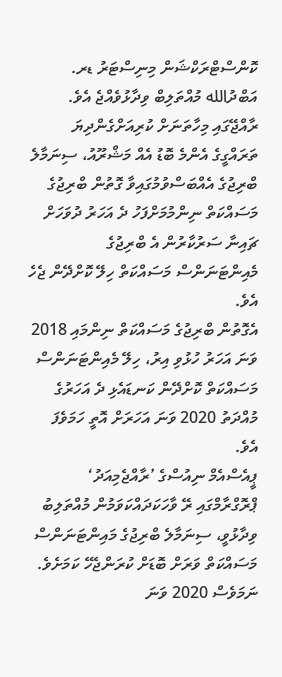ކޮންސްޓްރަކްޝަން މިނިސްޓަރު ޑރ. އަބްދުالله މުއްތަލިބް ވިދާޅުވެއްޖެ އެވެ.
ރާއްޖޭގައި މިހާތަނަށް ކުރިއަށްގެންދިޔަ ތަރައްގީގެ އެންމެ ބޮޑު އެއް މަޝްރޫއު، ސިނަމާލެ ބްރިޖުގެ އެއްބަސްވުމުގައިވާ ގޮތުން ބްރިޖުގެ މަސައްކަތް ނިންމުމަށްފަހު ދެ އަހަރު ދުވަހަށް ޗައިނާ ސަރުކާރުން އެ ބްރިޖުގެ މެއިންޓަނަންސް މަސައްކަތް ހިލޭ ކޮށްދޭން ޖެހެ އެވެ.
އެގޮތުން ބްރިޖުގެ މަސައްކަތް ނިންމައި 2018 ވަނަ އަހަރު ހުޅުވި އިރު، ހިލޭ މެއިންޓަނަންސް މަސައްކަތް ކޮށްދޭން ކަނޑައެޅި ދެ އަހަރުގެ މުއްދަތު 2020 ވަނަ އަހަރަށް އޮތީ ހަމަވެފަ އެވެ.
ޕީއެސްއެމް ނިއުސްގެ ’ރާއްޖެމިއަދު‘ ޕްރޮގްރާމްގައި ރޭ ވާހަކަދައްކަވަމުން މުއްތަލިބު ވިދާޅުވީ، ސިނަމާލެ ބްރިޖުގެ މައިންޓަނަންސް މަސައްކަތް ވަރަށް ބޮޑަށް ކުރަންޖެހޭ ކަމަށެވެ. ނަމަވެސް 2020 ވަނަ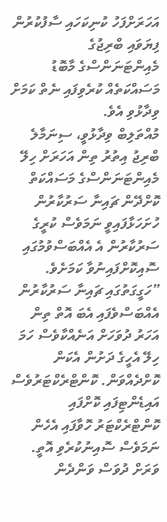އަހަރަށްފަހު ކުނިކަހައި ސާފުކުރުން ފިޔަވައި ބްރިޖުގެ މެއިންޓަނަންސްގެ މާބޮޑު މަސައްކަތެއް ކުރެވިފައި ނެތް ކަމަށް ވިދާޅުވި އެވެ.
މުއްތަލިބް ވިދާޅުވީ، ސިނަމާލެ ބްރިޖު އިތުރު ތިން އަހަރަށް ހިލޭ މެއިންޓަނަންސްގެ މަސައްކަތް ކޮށްދޭން ޗައިނާ ސަރުކާރުން ހުށަހަޅާފައިވީ ނަމަވެސް ކުރީގެ ސަރުކާރުން އެ އެއްބަސްވުމުގައި ސޮއިކޮށްފައިނުވާ ކަމަށެވެ.
”ހަގީގަތުގައި ޗައިނާ ސަރުކާރުން އެއްބަސްވެފައި އެބަ އޮތް ތިން އަހަރު ދުވަހަށް އަނެއްކާވެސް ހަމަ ހިލޭ އެހީގެ ދަށުން އެކަން ކޮށްދެއްވަން. ކޮންޓްރެކްޓަރުވެސް އައިޑެންޓިފައި ކޮށްފައި ކޮންޓްރެކްޓަރު ހޮވާފައި އެހެން ނަމަވެސް ސޮއިނުކުރެވި އޮތީ. ވަރަށް ދުވަސް ވަންދެން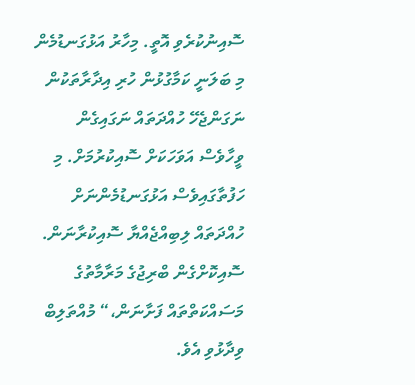ސޮއިނުކުރެވި އޮތީ. މިހާރު އަޅުގަނޑުމެން މި ބަލަނީ ކަމާގުޅުން ހުރި އިދާރާތަކުން ނަގަންޖެހޭ ހުއްދަތައް ނަގައިގެން ވީހާވެސް އަވަހަކަށް ސޮއިކުރުމަށް. މި ހަފުތާގައިވެސް އަޅުގަނޑުމެންނަށް ހުއްދަތައް ލިބިއްޖެއްޔާ ސޮއިކުރާނަން. ސޮއިކޮށްގެން ބްރިޖުގެ މަރާމާތުގެ މަސައްކަތްތައް ފަށާނަން،“ މުއްތަލިބް ވިދާޅުވި އެވެ.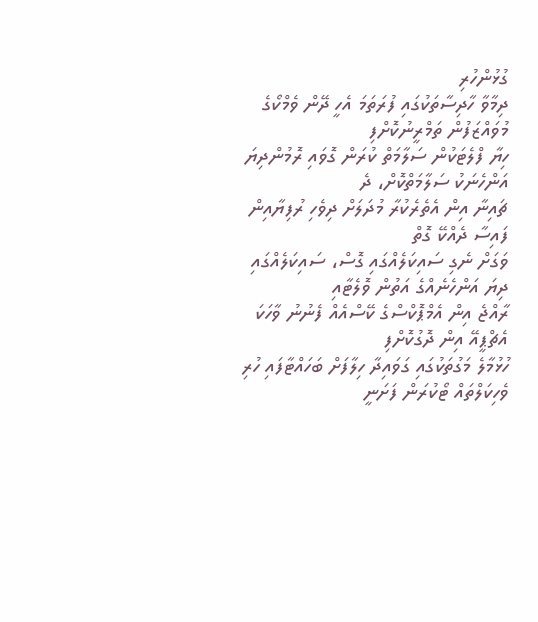ގުޅުންހުރި
ދިމާވާ ހާދިސާތަކުގައި ފުރަތަމަ އެހީ ދޭން ވެމްކޯގެ މުވައްޒަފުން ތަމްރީނުކޮށްފި
ހިޔާ ފްލެޓަކުން ސަލާމަތް ކުރަން ގޮވައި ރޮމުންދިޔަ އަންހެނަކު ސަލާމަތްކޮށް، ދެ
ޗައިނާ އިން އެތެރެކުރާ މުދަލަށް ދިވެހި ރުފިޔާއިން ފައިސާ ދެއްކޭ ގޮތް
ވަގަށް ނެގި ސައިކަލެއްގައި ގޮސް، ސައިކަލެއްގައި ދިޔަ އަންހެނެއްގެ އަތުން ވޮލެޓާއި
ރާއްޖެ އިން އެމްޕޮކްސްގެ ކޭސްއެއް ފެނުނު ވާހަކަ އެޗްޕީއޭ އިން ދޮގުކޮށްފި
ހުޅުމާލެ މަގުތަކުގައި ގަވައިދާ ހިލާފަށް ބަހައްޓާފައި ހުރި ވެހިކަލްތައް ޓޯކުރަން ފަށަނީ